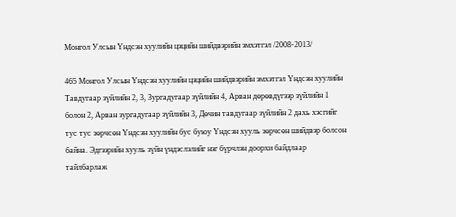Монгол Улсын Үндсэн хуулийн цэцийн шийдвэрийн эмхэтгэл /2008-2013/

465 Монгол Улсын Үндсэн хуулийн цэцийн шийдвэрийн эмхэтгэл Үндсэн хуулийн Тавдугаар зүйлийн 2, 3, Зургадугаар зүйлийн 4, Арван дөрөвдүгээр зүйлийн 1 болон 2, Арван зургадугаар зүйлийн 3, Дөчин тавдугаар зүйлийн 2 дахь хэсгийг тус тус зөрчсөн Үндсэн хуулийн бус буюу Үндсэн хууль зөрчсөн шийдвэр болсон байна. Эдгээрийн хууль зүйн үндэслэлийг нэг бүрчлэн доорхи байдлаар тайлбарлаж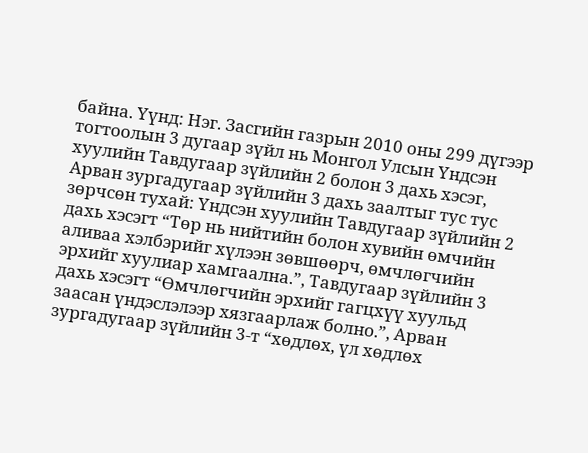байна. Үүнд: Нэг. Засгийн газрын 2010 оны 299 дүгээр тогтоолын 3 дугаар зүйл нь Монгол Улсын Үндсэн хуулийн Тавдугаар зүйлийн 2 болон 3 дахь хэсэг, Арван зургадугаар зүйлийн 3 дахь заалтыг тус тус зөрчсөн тухай: Үндсэн хуулийн Тавдугаар зүйлийн 2 дахь хэсэгт “Төр нь нийтийн болон хувийн өмчийн аливаа хэлбэрийг хүлээн зөвшөөрч, өмчлөгчийн эрхийг хуулиар хамгаална.”, Тавдугаар зүйлийн 3 дахь хэсэгт “Өмчлөгчийн эрхийг гагцхүү хуульд заасан үндэслэлээр хязгаарлаж болно.”, Арван зургадугаар зүйлийн 3-т “хөдлөх, үл хөдлөх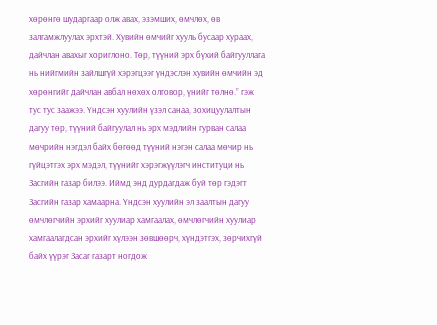хөрөнгө шударгаар олж авах, эзэмших, өмчлөх, өв залгамжлуулах эрхтэй. Хувийн өмчийг хууль бусаар хураах, дайчлан авахыг хориглоно. Төр, түүний эрх бүхий байгууллага нь нийгмийн зайлшгүй хэрэгцээг үндэслэн хувийн өмчийн эд хөрөнгийг дайчлан авбал нөхөх олговор, үнийг төлнө.” гэж тус тус заажээ. Үндсэн хуулийн үзэл санаа, зохицуулалтын дагуу төр, түүний байгуулал нь эрх мэдлийн гурван салаа мөчрийн нэгдэл байх бөгөөд түүний нэгэн салаа мөчир нь гүйцэтгэх эрх мэдэл, түүнийг хэрэгжүүлэгч институци нь Засгийн газар билээ. Иймд энд дурдагдаж буй төр гэдэгт Засгийн газар хамаарна. Үндсэн хуулийн эл заалтын дагуу өмчлөгчийн эрхийг хуулиар хамгаалах, өмчлөгчийн хуулиар хамгаалагдсан эрхийг хүлээн зөвшөөрч, хүндэтгэх, зөрчихгүй байх үүрэг Засаг газарт ногдож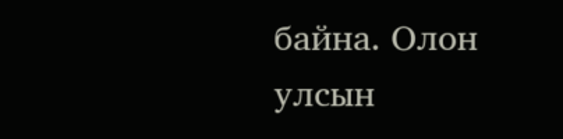байна. Олон улсын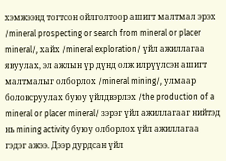хэмжээнд тогтсон ойлголтоор ашигт малтмал эрэх /mineral prospecting or search from mineral or placer mineral/, хайх /mineral exploration/ үйл ажиллагаа явуулах, эл ажлын үр дүнд олж илрүүлсэн ашигт малтмалыг олборлох /mineral mining/, улмаар боловсруулах буюу үйлдвэрлэх /the production of a mineral or placer mineral/ зэрэг үйл ажиллагааг нийтэд нь mining activity буюу олборлох үйл ажиллагаа гэдэг ажээ. Дээр дурдсан үйл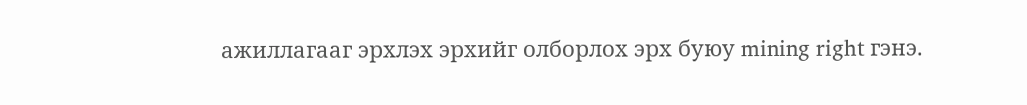ажиллагааг эрхлэх эрхийг олборлох эрх буюу mining right гэнэ.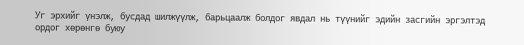Уг эрхийг үнэлж, бусдад шилжүүлж, барьцаалж болдог явдал нь түүнийг эдийн засгийн эргэлтэд ордог хөрөнгө буюу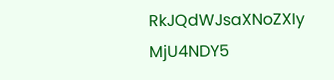RkJQdWJsaXNoZXIy MjU4NDY5